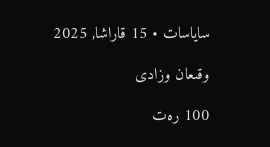ساياسات • 15 قاراشا, 2025

وقىعان وزادى

100 رەت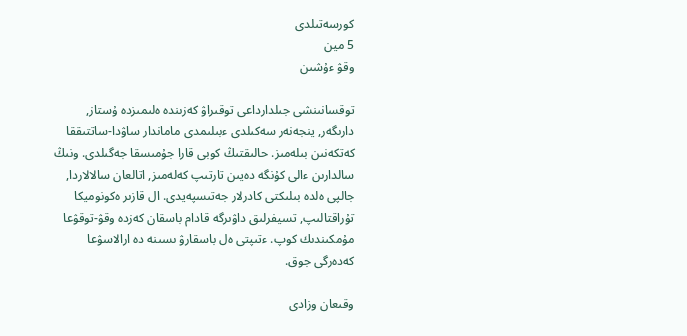كورسەتىلدى
5 مين
وقۋ ءۇشىن

توقسانىنشى جىلدارداعى توقىراۋ كەزىندە ەلىمىزدە ۇستاز, دارىگەر, ينجەنەر سەكىلدى ءبىلىمدى ماماندار ساۋدا-ساتتىققا كەتكەنىن بىلەمىز. حالىقتىڭ كوبى قارا جۇمىسقا جەگىلدى. ونىڭ سالدارىن ءالى كۇنگە دەيىن تارتىپ كەلەمىز, اتالعان سالالاردا, جالپى ەلدە بىلىكتى كادرلار جەتىسپەيدى. ال قازىر ەكونوميكا تۇراقتالىپ, تسيفرلىق داۋىرگە قادام باسقان كەزدە وقۋ-توقۋعا مۇمكىندىك كوپ. ءتىپتى ەل باسقارۋ ىسىنە دە ارالاسۋعا كەدەرگى جوق.

وقىعان وزادى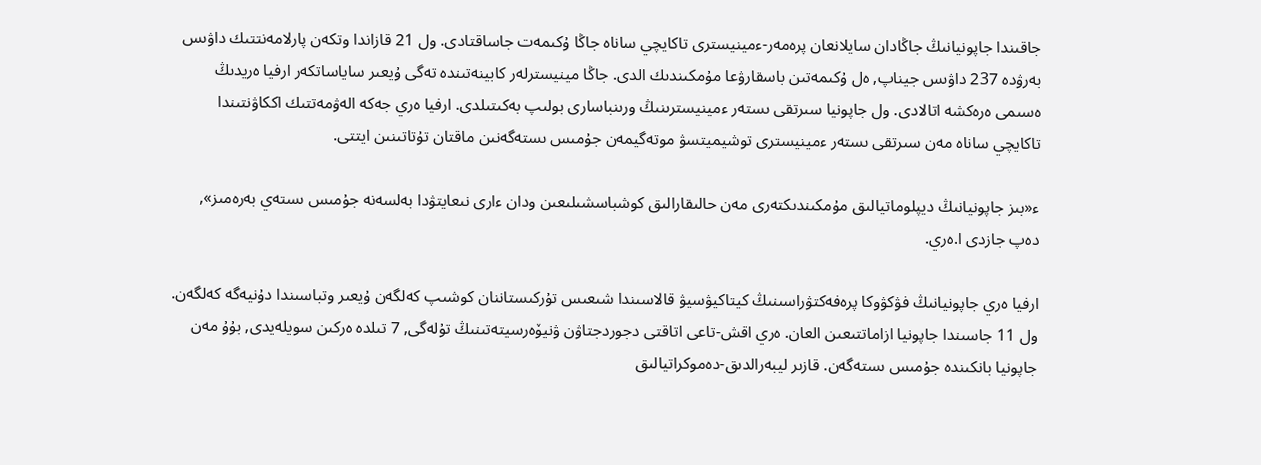جاقىندا جاپونيانىڭ جاڭادان سايلانعان پرەمەر-ءمينيسترى تاكايچي ساناە جاڭا ۇكىمەت جاساقتادى. ول 21 قازاندا وتكەن پارلامەنتتىك داۋىس بەرۋدە 237 داۋىس جيناپ, ەل ۇكىمەتىن باسقارۋعا مۇمكىندىك الدى. جاڭا مينيسترلەر كابينەتىندە تەگى ۇيعىر ساياساتكەر ارفيا ەريدىڭ ەسىمى ەرەكشە اتالادى. ول جاپونيا سىرتقى ىستەر ءمينيسترىنىڭ ورىنباسارى بولىپ بەكىتىلدى. ارفيا ەري جەكە الەۋمەتتىك اككاۋنتىندا تاكايچي ساناە مەن سىرتقى ىستەر ءمينيسترى توشيميتسۋ موتەگيمەن جۇمىس ىستەگەنىن ماقتان تۇتاتىنىن ايتتى.

ء«بىز جاپونيانىڭ ديپلوماتيالىق مۇمكىندىكتەرى مەن حالىقارالىق كوشباسشىلىعىن ودان ءارى نىعايتۋدا بەلسەنە جۇمىس ىستەي بەرەمىز», دەپ جازدى ا.ەري.

ارفيا ەري جاپونيانىڭ فۋكۋوكا پرەفەكتۋراسىنىڭ كيتاكيۋسيۋ قالاسىندا شىعىس تۇركىستاننان كوشىپ كەلگەن ۇيعىر وتباسىندا دۇنيەگە كەلگەن. ول 11 جاسىندا جاپونيا ازاماتتىعىن العان. ەري اقش-تاعى اتاقتى دجوردجتاۋن ۋنيۆەرسيتەتىنىڭ تۇلەگى, 7 تىلدە ەركىن سويلەيدى, بۇۇ مەن جاپونيا بانكىندە جۇمىس ىستەگەن. قازىر ليبەرالدىق-دەموكراتيالىق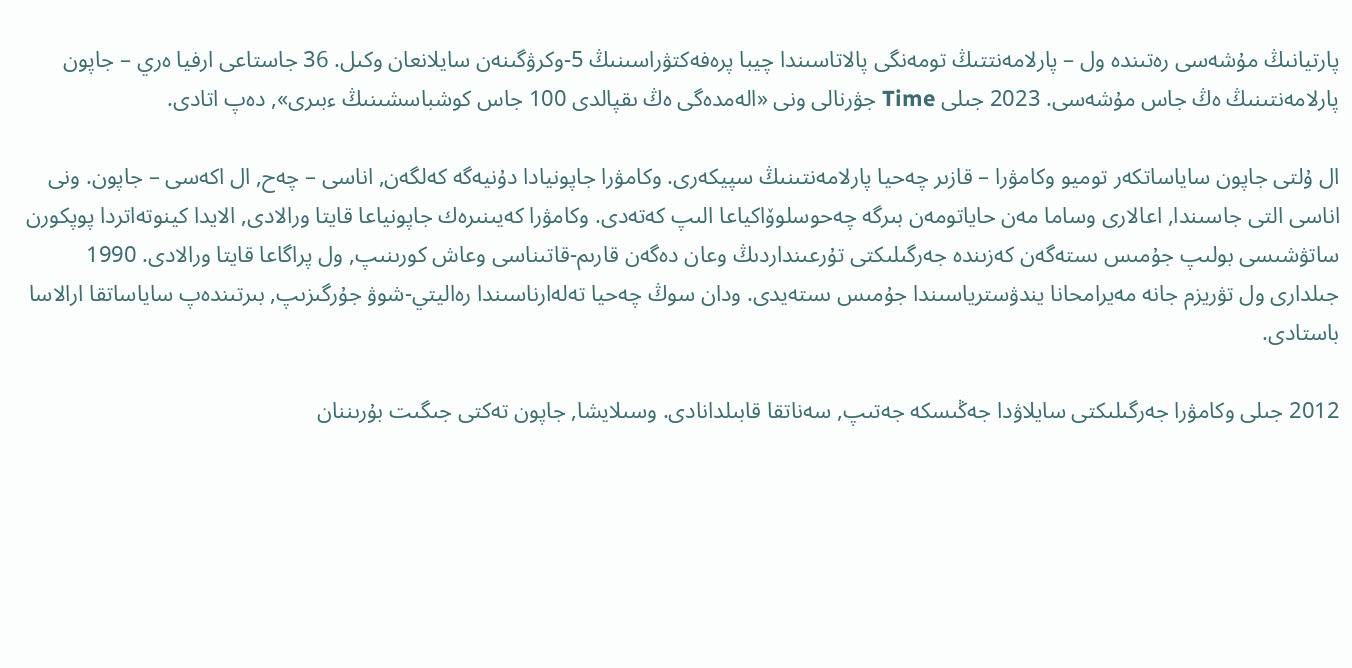پارتيانىڭ مۇشەسى رەتىندە ول – پارلامەنتتىڭ تومەنگى پالاتاسىندا چيبا پرەفەكتۋراسىنىڭ 5-وكرۋگىنەن سايلانعان وكىل. 36 جاستاعى ارفيا ەري – جاپون پارلامەنتىنىڭ ەڭ جاس مۇشەسى. 2023 جىلى Time جۋرنالى ونى «الەمدەگى ەڭ ىقپالدى 100 جاس كوشباسشىنىڭ ءبىرى», دەپ اتادى.

ال ۇلتى جاپون ساياساتكەر توميو وكامۋرا – قازىر چەحيا پارلامەنتىنىڭ سپيكەرى. وكامۋرا جاپونيادا دۇنيەگە كەلگەن, اناسى – چەح, ال اكەسى – جاپون. ونى اناسى التى جاسىندا, اعالارى وساما مەن حاياتومەن بىرگە چەحوسلوۆاكياعا الىپ كەتەدى. وكامۋرا كەيىنىرەك جاپونياعا قايتا ورالادى, الايدا كينوتەاتردا پوپكورن ساتۋشىسى بولىپ جۇمىس ىستەگەن كەزىندە جەرگىلىكتى تۇرعىنداردىڭ وعان دەگەن قارىم-قاتىناسى وعاش كورىنىپ, ول پراگاعا قايتا ورالادى. 1990 جىلدارى ول تۋريزم جانە مەيرامحانا يندۋسترياسىندا جۇمىس ىستەيدى. ودان سوڭ چەحيا تەلەارناسىندا رەاليتي-شوۋ جۇرگىزىپ, بىرتىندەپ ساياساتقا ارالاسا باستادى.

2012 جىلى وكامۋرا جەرگىلىكتى سايلاۋدا جەڭىسكە جەتىپ, سەناتقا قابىلدانادى. وسىلايشا, جاپون تەكتى جىگىت بۇرىننان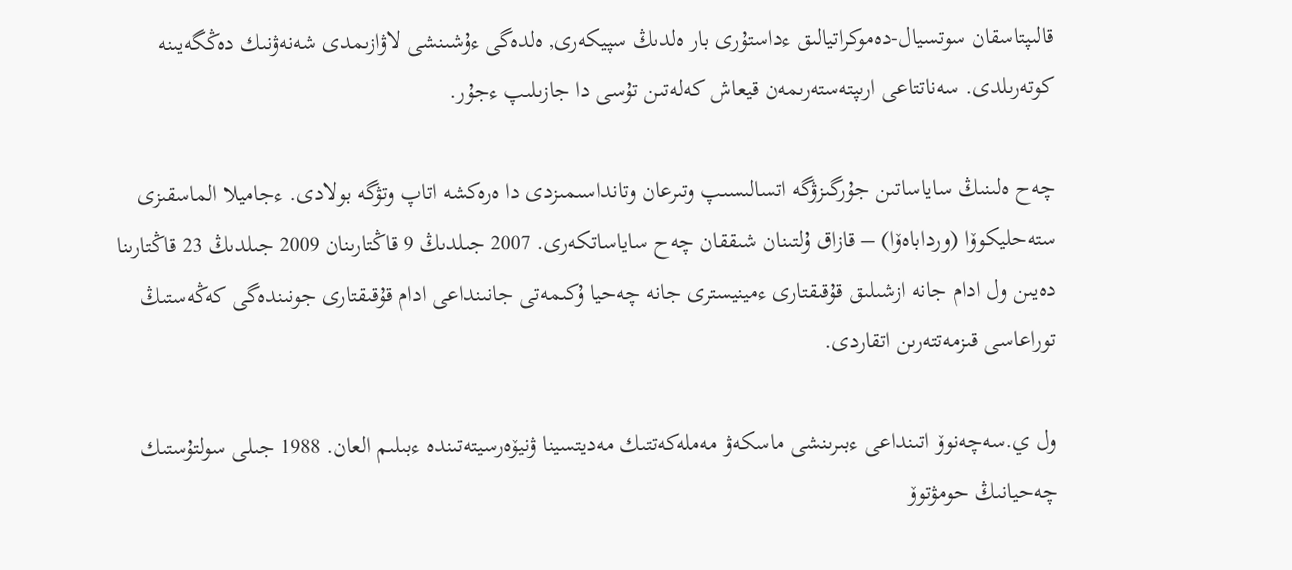قالىپتاسقان سوتسيال-دەموكراتيالىق ءداستۇرى بار ەلدىڭ سپيكەرى, ەلدەگى ءۇشىنشى لاۋازىمدى شەنەۋنىك دەڭگەيىنە كوتەرىلدى. سەناتتاعى ارىپتەستەرىمەن قيعاش كەلەتىن تۇسى دا جازىلىپ ءجۇر.

چەح ەلىنىڭ ساياساتىن جۇرگىزۋگە اتسالىسىپ وتىرعان وتانداسىمىزدى دا ەرەكشە اتاپ وتۋگە بولادى. ءجاميلا الماسقىزى ستەحليكوۆا (ورداباەۆا) – قازاق ۇلتىنان شىققان چەح ساياساتكەرى. 2007 جىلدىڭ 9 قاڭتارىنان 2009 جىلدىڭ 23 قاڭتارىنا دەيىن ول ادام جانە ازشىلىق قۇقىقتارى ءمينيسترى جانە چەحيا ۇكىمەتى جانىنداعى ادام قۇقىقتارى جونىندەگى كەڭەستىڭ توراعاسى قىزمەتتەرىن اتقاردى.

ول ي.سەچەنوۆ اتىنداعى ءبىرىنشى ماسكەۋ مەملەكەتتىك مەديتسينا ۋنيۆەرسيتەتىندە ءبىلىم العان. 1988 جىلى سولتۇستىك چەحيانىڭ حومۋتوۆ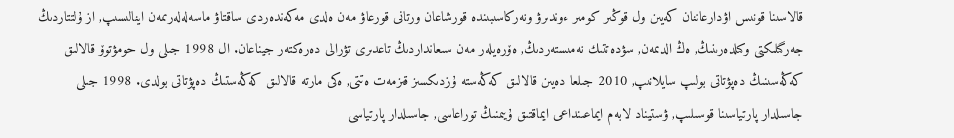قالاسىنا قونىس اۋدارعاننان كەيىن ول قوڭىر كومىر ءوندىرۋ ونەركاسىبىندە قورشاعان ورتانى قورعاۋ مەن ەلدى مەكەندەردى ساقتاۋ ماسەلەلەرىمەن اينالىسىپ, از ۇلتتاردىڭ جەرگىلىكتى وكىلدەرىنىڭ, ەڭ الدىمەن, سۋدەتتىك نەمىستەردىڭ, ەۆرەيلەر مەن سىعانداردىڭ تاعدىرى تۋرالى دەرەكتەر جيناعان. ال 1998 جىلى ول حومۋتوۆ قالالىق كەڭەسىنىڭ دەپۋتاتى بولىپ سايلانىپ, 2010 جىلعا دەيىن قالالىق كەڭەستە ۇزدىكسىز قىزمەت ەتتى, ەكى مارتە قالالىق كەڭەستىڭ دەپۋتاتى بولدى. 1998 جىلى جاسىلدار پارتياسىنا قوسىلىپ, ۋستيناد لابەم ايماعىنداعى ايماقتىق ۇيىمنىڭ توراعاسى, جاسىلدار پارتياسى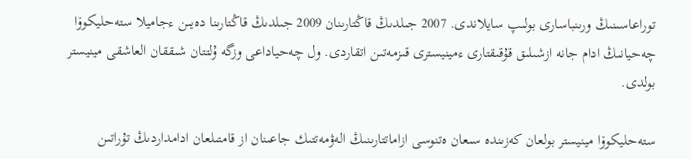توراعاسىنىڭ ورىنباسارى بولىپ سايلاندى. 2007 جىلدىڭ قاڭتارىنان 2009 جىلدىڭ قاڭتارىنا دەيىن ءجاميلا ستەحليكوۆا چەحيانىڭ ادام جانە ازشىلىق قۇقىقتارى ءمينيسترى قىزمەتىن اتقاردى. ول چەحياداعى وزگە ۇلتتان شىققان العاشقى مينيستر بولدى.

ستەحليكوۆا مينيستر بولعان كەزىندە سىعان ەتنوسى ازاماتتارىنىڭ الەۋمەتتىك جاعىنان از قامتىلعان ادامداردىڭ تۇراتىن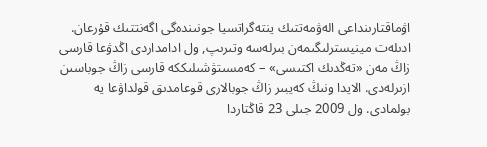اۋماقتارىنداعى الەۋمەتتىك ينتەگراتسيا جونىندەگى اگەنتتىك قۇرعان. ادىلەت مينيسترلىگىمەن بىرلەسە وتىرىپ, ول ادامداردى اڭدۋعا قارسى زاڭ مەن «تەڭدىك اكتىسى» – كەمسىتۋشىلىككە قارسى زاڭ جوباسىن ازىرلەدى. الايدا ونىڭ كەيبىر زاڭ جوبالارى قوعامدىق قولداۋعا يە بولمادى. ول 2009 جىلى 23 قاڭتاردا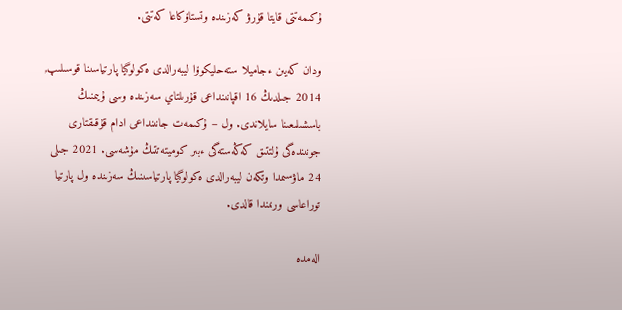ۇكىمەتتى قايتا قۇرۋ كەزىندە وتستاۆكاعا كەتتى.

ودان كەيىن ءجاميلا ستەحليكوۆا ليبەرالدى ەكولوگيا پارتياسىنا قوسىلىپ, 2014 جىلدىڭ 16 اقپانىنداعى قۇرىلتاي سەزىندە وسى ۇيىمنىڭ باسشىلىعىنا سايلاندى. ول – ۇكىمەت جانىنداعى ادام قۇقىقتارى جونىندەگى ۇلتتىق كەڭەستەگى ءبىر كوميتەتتىڭ مۇشەسى. 2021 جىلى 24 ماۋسىمدا وتكەن ليبەرالدى ەكولوگيا پارتياسىنىڭ سەزىندە ول پارتيا توراعاسى ورنىندا قالدى.

الەمدە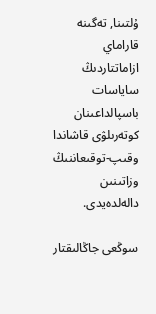ۇلتىنا, تەگىنە قاراماي ازاماتتاردىڭ ساياسات باسپالداعىنان كوتەرىلۋى قاشاندا وقىپ-توقىعاننىڭ وزاتىنىن دالەلدەيدى.

سوڭعى جاڭالىقتار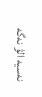نەسيە الۋ نەگە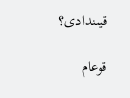قيىندادى؟

قوعام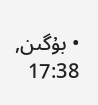• بۇگىن, 17:38